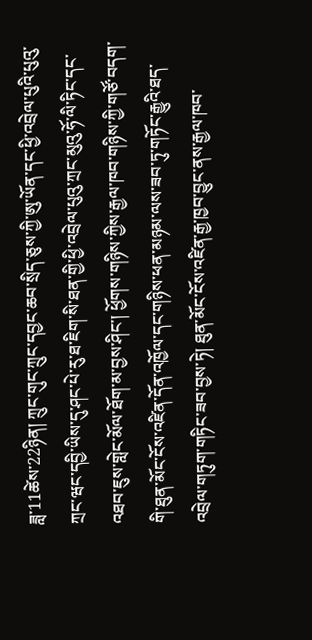ཟླ་11ཚེས་22ཉིན། ཀྲུང་གུང་ཀྲུང་དབྱང་ཆབ་སྲིད་ཅུས་ཀྱི་ཨུ་ཡོན་དང་ཕྱི་འབྲེལ་པུའི་པུའུ་ཀྲང་ཝང་དབྱི་ཡིས་དུ་ཤང་པེ་རུ་ཐ་ཇིག་སི་ཐན་གྱི་ཕྱི་འབྲེལ་པུའུ་ཀྲང་མུའུ་ཧོ་ལི་ཏིང་དང་འཐབ་ཇུས་གླེང་མོལ་ཐོག་མ་བྱས་ཤིང་། ཕྱོགས་གཉིས་ཀྱིས་རྒྱལ་ཁབ་གཉིས་ཀྱི་གཙོ་བདག་གི་ཐུན་མོང་ངོས་འཛིན་དོན་འཁྱོལ་དང་གཉིས་ཕན་མཉམ་ལས་ཟབ་ཏུ་གཏོང་རྒྱུའི་ཐད་འབྲེལ་གཏུག་གཏིང་ཟབ་བྱས་ཏེ། ཐུན་མོང་ངོས་འཛིན་རྒྱ་ཁྱབ་བྱུང་ནས་རྒྱལ་ཁབ་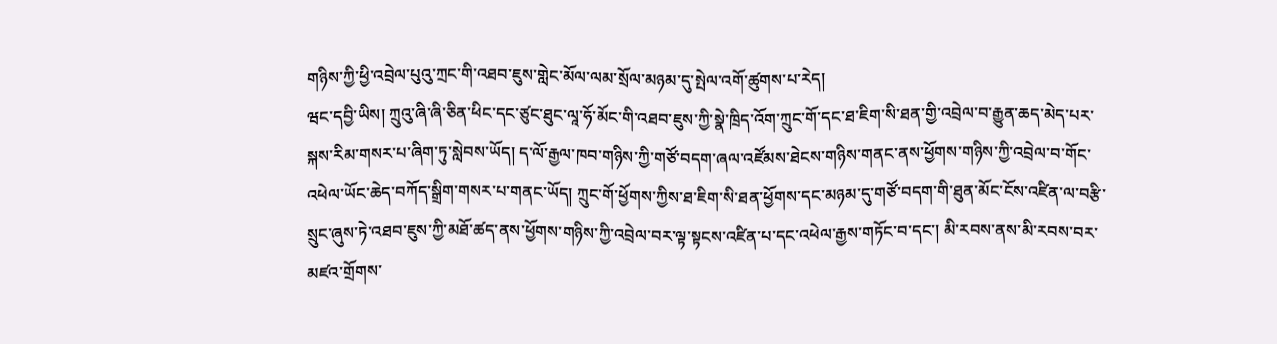གཉིས་ཀྱི་ཕྱི་འབྲེལ་པུའུ་ཀྲང་གི་འཐབ་ཇུས་གླེང་མོལ་ལམ་སྲོལ་མཉམ་དུ་སྤེལ་འགོ་ཚུགས་པ་རེད།
ཝང་དབྱི་ཡིས། ཀྲུའུ་ཞི་ཞི་ཅིན་ཕིང་དང་ཙུང་ཐུང་ལཱ་ཧོ་མོང་གི་འཐབ་ཇུས་ཀྱི་སྣེ་ཁྲིད་འོག་ཀྲུང་གོ་དང་ཐ་ཇིག་སི་ཐན་གྱི་འབྲེལ་བ་རྒྱུན་ཆད་མེད་པར་སྐས་རིམ་གསར་པ་ཞིག་ཏུ་སླེབས་ཡོད། ད་ལོ་རྒྱལ་ཁབ་གཉིས་ཀྱི་གཙོ་བདག་ཞལ་འཛོམས་ཐེངས་གཉིས་གནང་ནས་ཕྱོགས་གཉིས་ཀྱི་འབྲེལ་བ་གོང་འཕེལ་ཡོང་ཆེད་བཀོད་སྒྲིག་གསར་པ་གནང་ཡོད། ཀྲུང་གོ་ཕྱོགས་ཀྱིས་ཐ་ཇིག་སི་ཐན་ཕྱོགས་དང་མཉམ་དུ་གཙོ་བདག་གི་ཐུན་མོང་ངོས་འཛིན་ལ་བརྩི་སྲུང་ཞུས་ཏེ་འཐབ་ཇུས་ཀྱི་མཐོ་ཚད་ནས་ཕྱོགས་གཉིས་ཀྱི་འབྲེལ་བར་ལྟ་སྟངས་འཛིན་པ་དང་འཕེལ་རྒྱས་གཏོང་བ་དང་། མི་རབས་ནས་མི་རབས་བར་མཛའ་གྲོགས་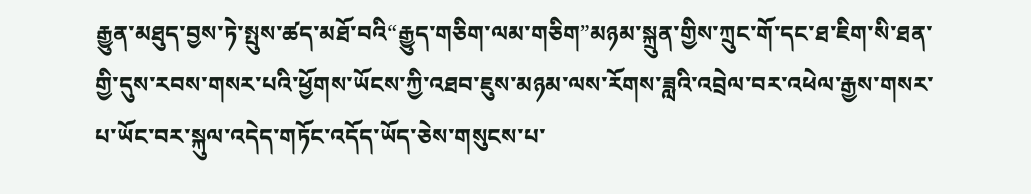རྒྱུན་མཐུད་བྱས་ཏེ་སྤུས་ཚད་མཐོ་བའི“རྒྱུད་གཅིག་ལམ་གཅིག”མཉམ་སྐྲུན་གྱིས་ཀྲུང་གོ་དང་ཐ་ཇིག་སི་ཐན་གྱི་དུས་རབས་གསར་པའི་ཕྱོགས་ཡོངས་ཀྱི་འཐབ་ཇུས་མཉམ་ལས་རོགས་ཟླའི་འབྲེལ་བར་འཕེལ་རྒྱས་གསར་པ་ཡོང་བར་སྐུལ་འདེད་གཏོང་འདོད་ཡོད་ཅེས་གསུངས་པ་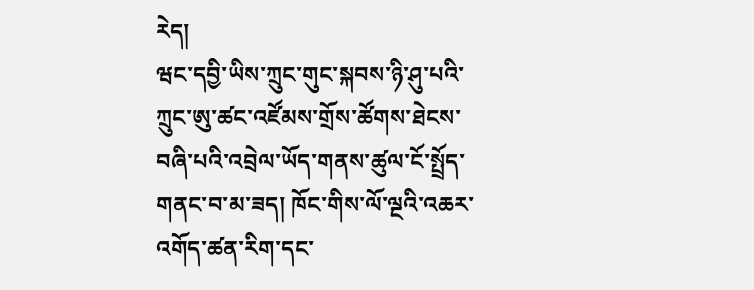རེད།
ཝང་དབྱི་ཡིས་ཀྲུང་གུང་སྐབས་ཉི་ཤུ་པའི་ཀྲུང་ཨུ་ཚང་འཛོམས་གྲོས་ཚོགས་ཐེངས་བཞི་པའི་འབྲེལ་ཡོད་གནས་ཚུལ་ངོ་སྤྲོད་གནང་བ་མ་ཟད། ཁོང་གིས་ལོ་ལྔའི་འཆར་འགོད་ཚན་རིག་དང་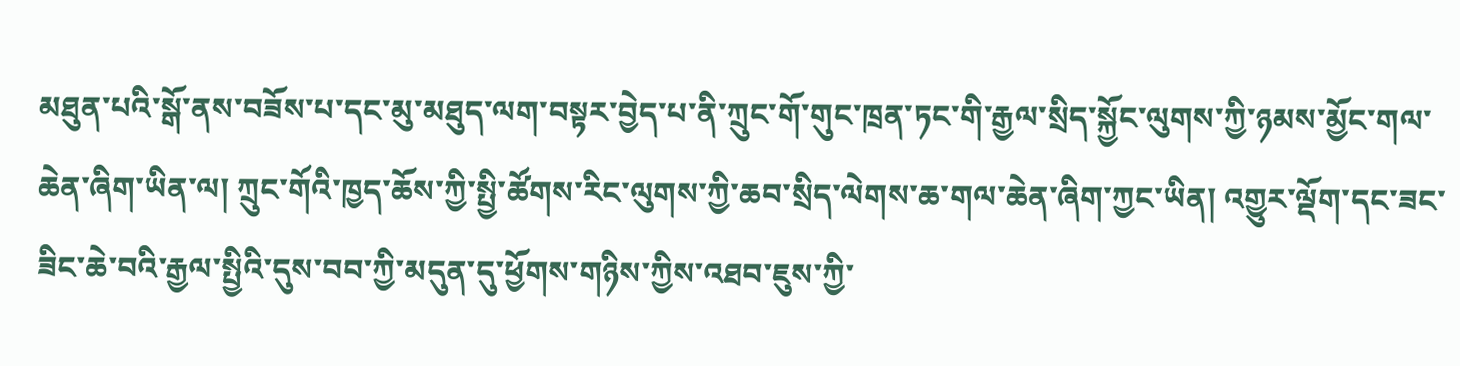མཐུན་པའི་སྒོ་ནས་བཟོས་པ་དང་མུ་མཐུད་ལག་བསྟར་བྱེད་པ་ནི་ཀྲུང་གོ་གུང་ཁྲན་ཏང་གི་རྒྱལ་སྲིད་སྐྱོང་ལུགས་ཀྱི་ཉམས་མྱོང་གལ་ཆེན་ཞིག་ཡིན་ལ། ཀྲུང་གོའི་ཁྱད་ཆོས་ཀྱི་སྤྱི་ཚོགས་རིང་ལུགས་ཀྱི་ཆབ་སྲིད་ལེགས་ཆ་གལ་ཆེན་ཞིག་ཀྱང་ཡིན། འགྱུར་ལྡོག་དང་ཟང་ཟིང་ཆེ་བའི་རྒྱལ་སྤྱིའི་དུས་བབ་ཀྱི་མདུན་དུ་ཕྱོགས་གཉིས་ཀྱིས་འཐབ་ཇུས་ཀྱི་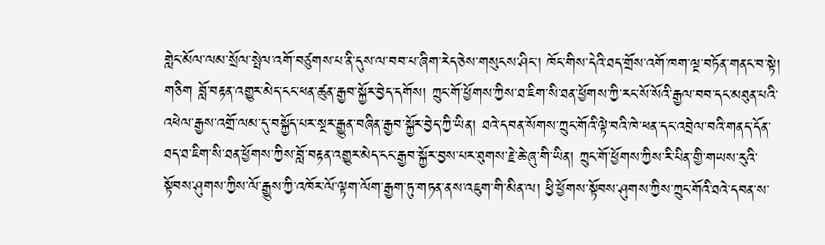གླེང་མོལ་ལམ་སྲོལ་སྤེལ་འགོ་བཙུགས་པ་ནི་དུས་ལ་བབ་པ་ཞིག་རེད་ཅེས་གསུངས་ཤིང་། ཁོང་གིས་དེའི་ཐད་གྲོས་འགོ་ཁག་ལྔ་བཏོན་གནང་བ་སྟེ།
གཅིག བློ་བརྟན་འགྱུར་མེད་ངང་ཕན་ཚུན་རྒྱབ་སྐྱོར་བྱེད་དགོས། ཀྲུང་གོ་ཕྱོགས་ཀྱིས་ཐ་ཇིག་སི་ཐན་ཕྱོགས་ཀྱི་རང་སོ་སོའི་རྒྱལ་བབ་དང་མཐུན་པའི་འཕེལ་རྒྱས་འགྲོ་ལམ་དུ་བསྐྱོད་པར་སྔར་རྒྱུན་བཞིན་རྒྱབ་སྐྱོར་བྱེད་ཀྱི་ཡིན། ཐའེ་དབན་སོགས་ཀྲུང་གོའི་ལྟེ་བའི་ཁེ་ཕན་དང་འབྲེལ་བའི་གནད་དོན་ཐད་ཐ་ཇིག་སི་ཐན་ཕྱོགས་ཀྱིས་བློ་བརྟན་འགྱུར་མེད་ངང་རྒྱབ་སྐྱོར་བྱས་པར་ཐུགས་རྗེ་ཆེ་ཞུ་གི་ཡིན། ཀྲུང་གོ་ཕྱོགས་ཀྱིས་རི་པིན་གྱི་གཡས་རུའི་སྟོབས་ཤུགས་ཀྱིས་ལོ་རྒྱུས་ཀྱི་འཁོར་ལོ་ལྟག་ལོག་རྒྱག་ཏུ་གཏན་ནས་འཇུག་གི་མིན་ལ། ཕྱི་ཕྱོགས་སྟོབས་ཤུགས་ཀྱིས་ཀྲུང་གོའི་ཐའེ་དབན་ས་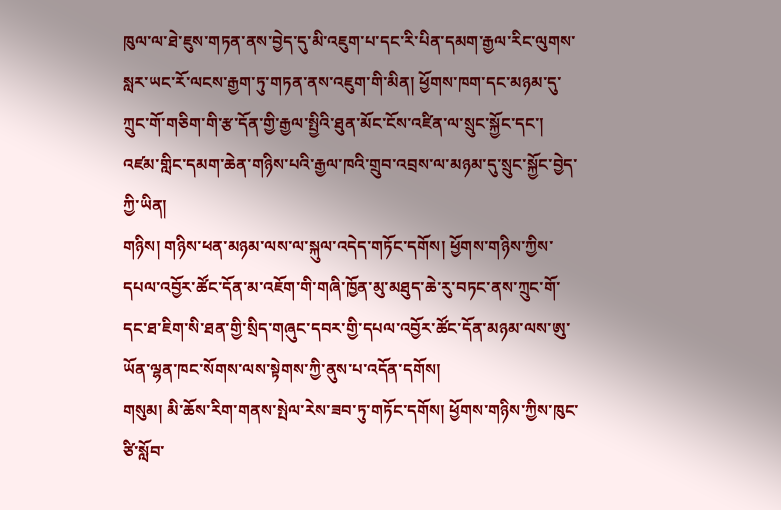ཁུལ་ལ་ཐེ་ཇུས་གཏན་ནས་བྱེད་དུ་མི་འཇུག་པ་དང་རི་པིན་དམག་རྒྱལ་རིང་ལུགས་སླར་ཡང་རོ་ལངས་རྒྱག་ཏུ་གཏན་ནས་འཇུག་གི་མིན། ཕྱོགས་ཁག་དང་མཉམ་དུ་ཀྲུང་གོ་གཅིག་གི་རྩ་དོན་གྱི་རྒྱལ་སྤྱིའི་ཐུན་མོང་ངོས་འཛིན་ལ་སྲུང་སྐྱོང་དང་། འཛམ་གླིང་དམག་ཆེན་གཉིས་པའི་རྒྱལ་ཁའི་གྲུབ་འབྲས་ལ་མཉམ་དུ་སྲུང་སྐྱོང་བྱེད་ཀྱི་ཡིན།
གཉིས། གཉིས་ཕན་མཉམ་ལས་ལ་སྐུལ་འདེད་གཏོང་དགོས། ཕྱོགས་གཉིས་ཀྱིས་དཔལ་འབྱོར་ཚོང་དོན་མ་འཇོག་གི་གཞི་ཁྱོན་མུ་མཐུད་ཆེ་རུ་བཏང་ནས་ཀྲུང་གོ་དང་ཐ་ཇིག་སི་ཐན་གྱི་སྲིད་གཞུང་དབར་གྱི་དཔལ་འབྱོར་ཚོང་དོན་མཉམ་ལས་ཨུ་ཡོན་ལྷན་ཁང་སོགས་ལས་སྟེགས་ཀྱི་ནུས་པ་འདོན་དགོས།
གསུམ། མི་ཆོས་རིག་གནས་སྤེལ་རེས་ཟབ་ཏུ་གཏོང་དགོས། ཕྱོགས་གཉིས་ཀྱིས་ཁུང་ཙི་སློབ་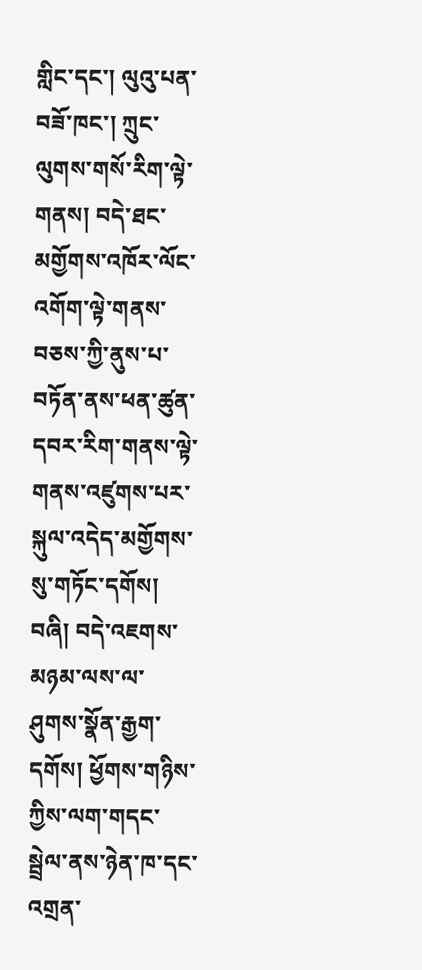གླིང་དང་། ལུའུ་པན་བཟོ་ཁང་། ཀྲུང་ལུགས་གསོ་རིག་ལྟེ་གནས། བདེ་ཐང་མགྱོགས་འཁོར་ལོང་འགོག་ལྟེ་གནས་བཅས་ཀྱི་ནུས་པ་བཏོན་ནས་ཕན་ཚུན་དབར་རིག་གནས་ལྟེ་གནས་འཛུགས་པར་སྐུལ་འདེད་མགྱོགས་སུ་གཏོང་དགོས།
བཞི། བདེ་འཇགས་མཉམ་ལས་ལ་ཤུགས་སྣོན་རྒྱག་དགོས། ཕྱོགས་གཉིས་ཀྱིས་ལག་གདང་སྦྲེལ་ནས་ཉེན་ཁ་དང་འགྲན་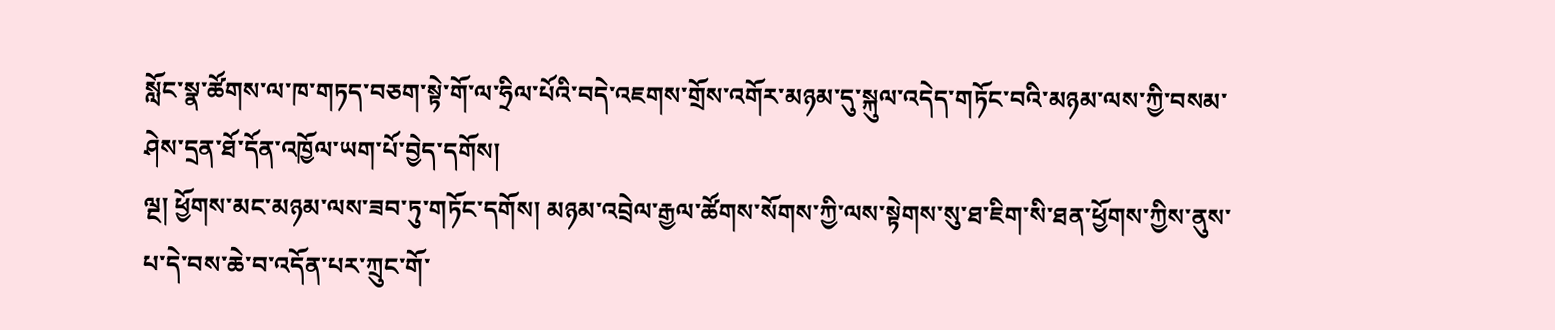སློང་སྣ་ཚོགས་ལ་ཁ་གཏད་བཅག་སྟེ་གོ་ལ་ཧྲིལ་པོའི་བདེ་འཇགས་གྲོས་འགོར་མཉམ་དུ་སྐུལ་འདེད་གཏོང་བའི་མཉམ་ལས་ཀྱི་བསམ་ཤེས་དྲན་ཐོ་དོན་འཁྱོལ་ཡག་པོ་བྱེད་དགོས།
ལྔ། ཕྱོགས་མང་མཉམ་ལས་ཟབ་ཏུ་གཏོང་དགོས། མཉམ་འབྲེལ་རྒྱལ་ཚོགས་སོགས་ཀྱི་ལས་སྟེགས་སུ་ཐ་ཇིག་སི་ཐན་ཕྱོགས་ཀྱིས་ནུས་པ་དེ་བས་ཆེ་བ་འདོན་པར་ཀྲུང་གོ་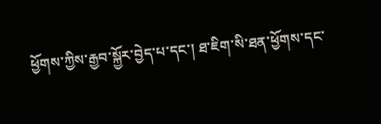ཕྱོགས་ཀྱིས་རྒྱབ་སྐྱོར་བྱེད་པ་དང་། ཐ་ཇིག་སི་ཐན་ཕྱོགས་དང་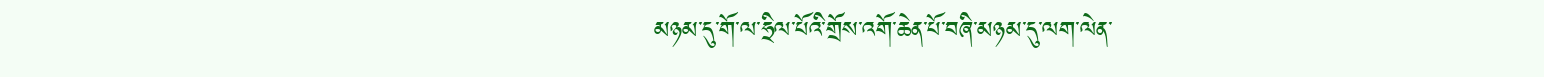མཉམ་དུ་གོ་ལ་ཧྲིལ་པོའི་གྲོས་འགོ་ཆེན་པོ་བཞི་མཉམ་དུ་ལག་ལེན་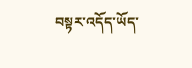བསྟར་འདོད་ཡོད་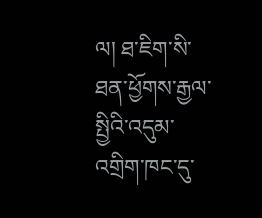ལ། ཐ་ཇིག་སི་ཐན་ཕྱོགས་རྒྱལ་སྤྱིའི་འདུམ་འགྲིག་ཁང་དུ་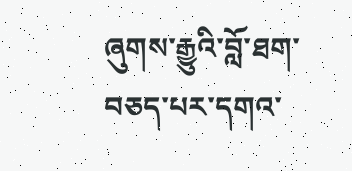ཞུགས་རྒྱུའི་བློ་ཐག་བཅད་པར་དགའ་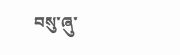བསུ་ཞུ་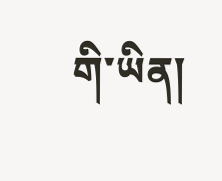གི་ཡིན།